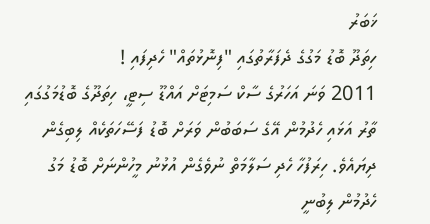ޚަބަރު
ހިތަދޫ ބޮޑު މަގުގެ ދެފަރާތުގައި "ފިނޮޅުތައް" ހެދިފައި !
2011 ވަނަ އަހަރުގެ ސާކް ސަމިޓަށް އައްޑޫ ސިޓީ، ހިތަދޫގެ ބޮޑުމަގުގައި ތާރު އަޅައި ހެދުމުން އޭގެ ސަބަބުން ވަރަށް ބޮޑު ފަސޭހަތަކެއް ލިބިގެން ދިޔައެވެ. ހިރަފުހާ ހެދި ސަލާމަތް ނުވެގެން އުޅުނު މީހުންނަށް ބޮޑު މަގު ހެދުމުން ލިބުނީ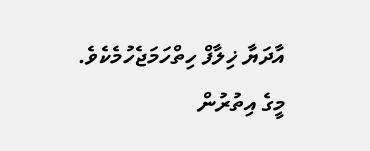އާދަޔާ ޚިލާފް ހިތްހަމަޖެހުމެކެވެ. މީގެ އިތުރުން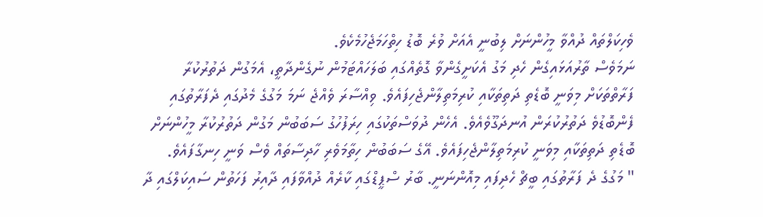ވެހިކަލްތައް ދުއްވާ މީހުންނަށް ލިބުނީ އެއަށް ވުރެ ބޮޑު ހިތްހަމަޖެހުމެކެވެ.
ނަމަވެސް ތާރުއަޅައިގެން ހެދި މަގު އެކަށީގެންވާ ގޮތެއްގައި ބަލަހައްޓަމުން ނުގެންދާތީ، އެމަގުން ދަތުރުކުރާ ފަރާތްތަކަށް މިވަނީ ބޮޑެތި ދަތިތަކާއި ކުރިމަތިލާންޖެހިފައެވެ. ވިއްސާރަ ވެއްޖެ ނަމަ މަގުގެ މެދުގައި ދެފަރާތުގައި ފެންބޮޑުވެ ދަތުރުކުރަން އުނދަގޫވެއެވެ. އެހެން ދުވަސްތަކުގައި ހިރަފުހުގު ސަބަބުން މަގުން ދަތުރުކުރާ މީހުންނަށް ބޮޑެތި ދަތިތަކާއި މިވަނީ ކުރިމަތިލާންޖެހިފައެވެ. އޭގެ ސަބަބުން ހިތާމަވެރި ހާދިސާތައް ވެސް ވަނީ ހިނގާފައެވެ.
" މަގުގެ ދެ ފަރާތުގައި ބީޗް ހެދިފައި މިއޮންނަނީ. ބާރު ސްޕީޑްގައި ކާރެއް ދުއްވާފައި ދާއިރު ފަހަތުން ސައިކަލްގައި ދާ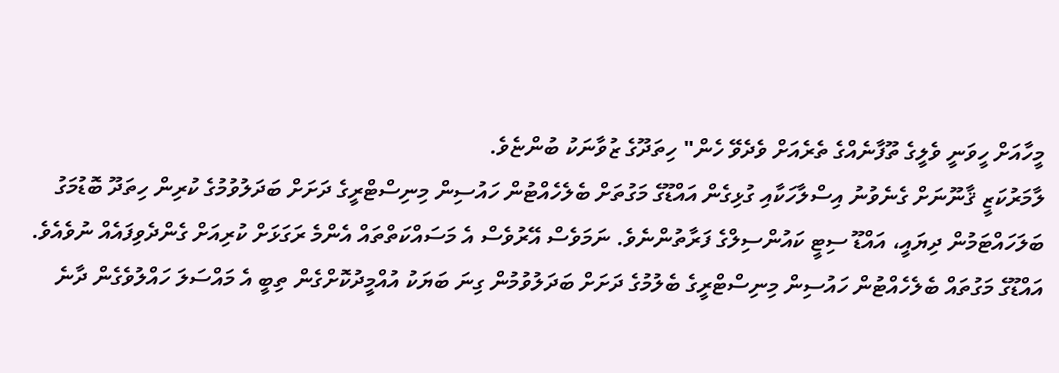މީހާއަށް ހީވަނީ ވެލީގެ ތޫފާނެއްގެ ތެރެއަށް ވެދެވޭ ހެން" ހިތަދޫގެ ޒުވާނަކު ބުންޏެވެ.
ލާމަރުކަޒީ ޤާނޫނަށް ގެނެވުނު އިސްލާހަކާއި ގުޅިގެން އައްޑޫގެ މަގުތަށް ބެލެހެއްޓުން ހައުސިން މިނިސްޓްރީގެ ދަށަށް ބަދަލުވުމުގެ ކުރިން ހިތަދޫ ބޮޑުމަގު ބަލަހައްޓަމުން ދިޔައީ، އައްޑޫ ސިޓީ ކައުންސިލްގެ ފަރާތުންނެވެ. ނަމަވެސް އޭރުވެސް އެ މަސައްކަތްތައް އެންމެ ރަގަޅަށް ކުރިއަށް ގެންދެވިފައެއް ނުވެއެވެ.
އައްޑޫގެ މަގުތައް ބެލެހެއްޓުން ހައުސިން މިނިސްޓްރީގެ ބެލުމުގެ ދަށަށް ބަދަލުވުމުން ގިނަ ބަޔަކު އުއްމީދުކޮށްގެން ތިބީ އެ މައްސަލަ ހައްލުވެގެން ދާނެ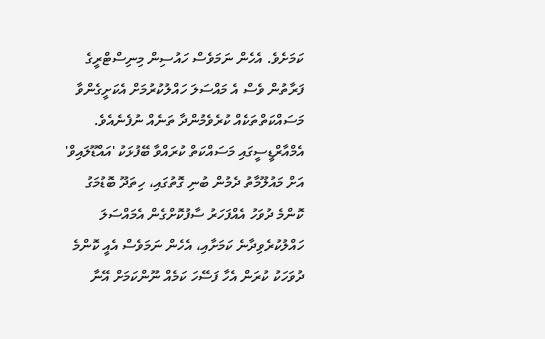ކަމަށެވެ. އެހެން ނަމަވެސް ހައުސިން މިނިސްޓްރީގެ ފަރާތުން ވެސް އެ މައްސަލަ ހައްލުކުރުމަށް އެކަށީގެންވާ މަސައްކަތްތަކެއް ކުރެވެމުންދާ ތަނެއް ނުފެނެއެވެ.
އެމްއާރްޑީސީގައި މަސައްކަތް ކުރައްވާ ބޭފުޅަކު 'އައްޑޫލައިވް' އަށް މައުލޫމާތު ދެމުން ބުނި ގޮތުގައި، ހިތަދޫ ބޮޑުމަގު ކޮންމެ ދުވަހު އެއްފަހަރު ސާފުކޮށްގެން އެމައްސަލަ ހައްލުކުރެވިދާނެ ކަމަށާއި، އެހެން ނަމަވެސް އެއީ ކޮންމެ ދުވަހަކު ކުރަން އެހާ ފަސޭހަ ކަމެއް ނޫންކަމަށް އޭނާ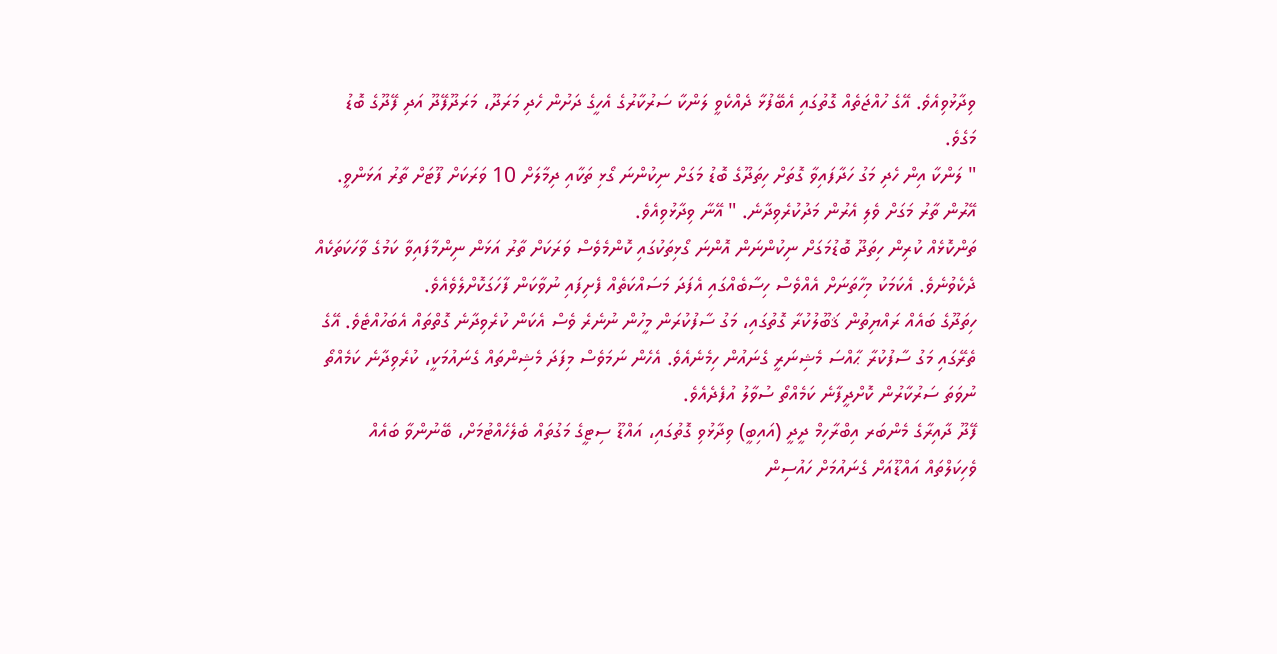ވިދާޅުވިއެވެ. އޭގެ ހުއްޖަތެއް ގޮތުގައި އެބޭފުޅާ ދެއްކެވީ ލަންކާ ސަރުކާރުގެ އެހީގެ ދަށުން ހެދި މަރަދޫ، މަރަދޫފޭދޫ އަދި ފޭދޫގެ ބޮޑު މަގެވެ.
" ލަންކާ އިން ހެދި މަގު ހަދާފައިވާ ގޮތަށް ހިތަދޫގެ ބޮޑު މަގަށް ނިކުންނަ ގޯޅި ތަކާއި ދިމާލަށް 10 ވަރަކަށް ފޫޓަށް ތާރު އަޅަންވީ. އޭރުން ތާރު މަގަށް ވެލި އެރުން މަދުކުރެވިދާނެ. " އޭނާ ވިދާޅުވިއެވެ.
ތަންކޮޅެއް ކުރިން ހިތަދޫ ބޮޑުމަގަށް ނިކުންނަން އޮންނަ ގޯޅިތަކުގައި ކޮންމެވެސް ވަރަކަށް ތާރު އަޅަން ނިންމާފައިވާ ކަމުގެ ވާހަކަތަކެއް ދެކެވުނެވެ. އެކަމަކު މިހާތަނަށް އެއްވެސް ހިސާބެއްގައި އެފަދަ މަސައްކަތެއް ފެށިފައި ނުވާކަން ފާހަގަކޮށްލެވެއެވެ.
ހިތަދޫގެ ބައެއް ރައްޔިތުން ޤަބޫލުކުރާ ގޮތުގައި، މަގު ސާފުކުރަން މީހުން ނުނެރެ ވެސް އެކަން ކުރެވިދާނެ ގޮތްތައް އެބަހުއްޓެވެ. އޭގެ ތެރޭގައި މަގު ސާފުކުރާ ޙާއްސަ މެޝިނަރީ ގެނައުން ހިމެނެއެވެ. އެހެން ނަމަވެސް މިފަދަ މެޝިންތައް ގެނައުމަކީ، ކުރެވިދާނެ ކަމެއްތޯ ނުވަތަ ސަރުކާރުން ކޮށްދީފާނެ ކަމެއްތޯ ސުވާލު އުފެދެއެވެ.
ފޭދޫ ދާއިރާގެ މެންބަރ އިބްރާހިމް ދީދީ (އައިބީ) ވިދާޅުވި ގޮތުގައި، އައްޑޫ ސިޓީގެ މަގުތައް ބެލެހެއްޓުމަށް، ބޭނުންވާ ބައެއް ވެހިކަލްތައް އައްޑޫއަށް ގެނައުމަށް ހައުސިން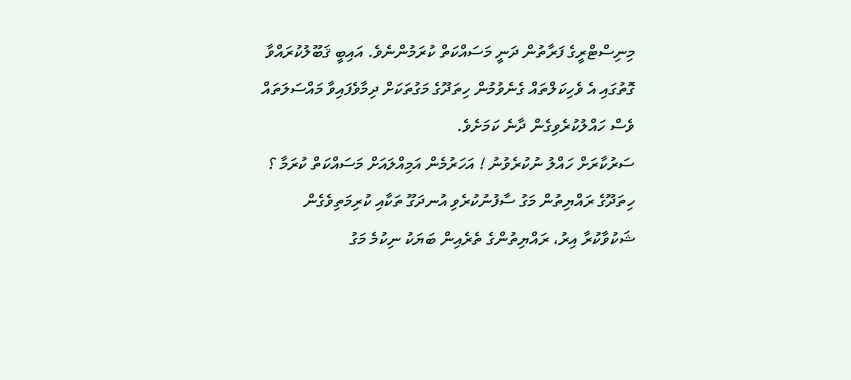މިނިސްޓްރީގެ ފަރާތުން ދަނީ މަސައްކަތް ކުރަމުންނެވެ. އައިބީ ޤަބޫލުކުރައްވާ ގޮތުގައި އެ ވެހިކަލްތައް ގެނެވުމުން ހިތަދޫގެ މަގުތަކަށް ދިމާވެފައިވާ މައްސަލަތައް ވެސް ހައްލުކުރެވިގެން ދާނެ ކަމަށެވެ.
ސަރުކާރަށް ހައްލު ނުކުރެވުނު ! އަހަރުމެން އަމިއްލައަށް މަސައްކަތް ކުރަމާ ؟
ހިތަދޫގެ ރައްޔިތުން މަގު ސާފުނުކުރެވި އުނދަގޫ ތަކާއި ކުރިމަތިވެގެން ޝަކުވާކުރާ އިރު، ރައްޔިތުންގެ ތެރެއިން ބަޔަކު ނިކުމެ މަގު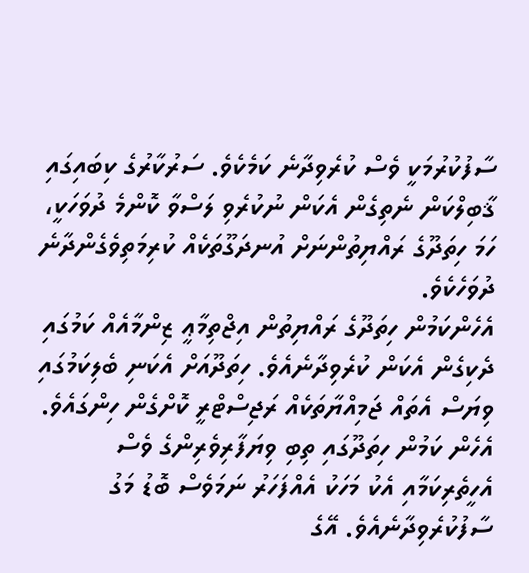ސާފުކުރުމަކީ ވެސް ކުރެވިދާނެ ކަމެކެވެ. ސަރުކާރުގެ ކިބައިގައި ޤާބިލްކަން ނެތިގެން އެކަން ނުކުރެވި ލަސްވާ ކޮންމެ ދުވަހަކީ، ހަމަ ހިތަދޫގެ ރައްޔިތުންނަށް އުނދަގޫތަކެއް ކުރިމަތިވެގެންދާނެ ދުވަހެކެވެ.
އެހެންކަމުން ހިތަދޫގެ ރައްޔިތުން އިޖްތިމާޢީ ޒިންމާއެއް ކަމުގައި ދެކިގެން އެކަން ކުރެވިދާނެއެވެ. ހިތަދޫއަށް އެކަނި ބެލިކަމުގައި ވިޔަސް އެތައް ޖަމިއްޔާތަކެއް ރަޖިސްޓްރީ ކޮށްގެން ހިންގައެވެ. އެހެން ކަމުން ހިތަދޫގައި ތިބި ވިޔަފާރިވެރިންގެ ވެސް އެހީތެރިކަމާއި އެކު މަހަކު އެއްފަހަރު ނަމަވެސް ބޮޑު މަގު ސާފުކުރެވިދާނެއެވެ. އޭގެ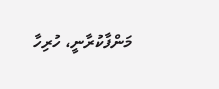މަންފާކުރާނީ، ހުރިހާ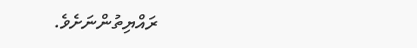ރައްޔިތުންނަށެވެ.